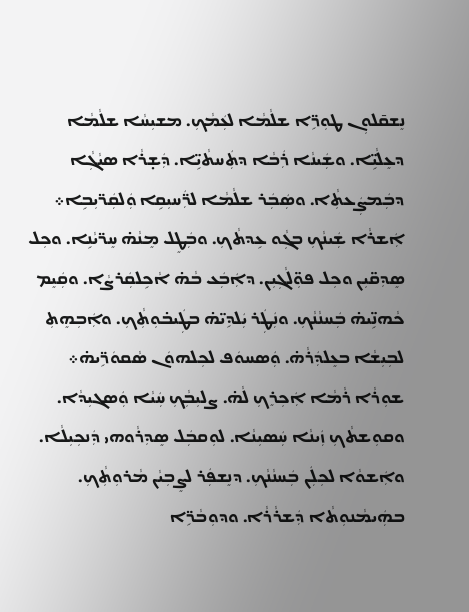ܢܸܫܩ̄ܠܘܼܢ ܛܘܼܪܹ̈ܐ ܫܠܵܡܵܐ ܠܥܲܡܵܟܼ. ܡܫܝܼܚܵܐ ܫܠܵܡܵܐ ܕܥܸܠܵܝܹ̈ܐ. ܘܫܲܝܢܵܐ ܪܲܒܵܐ ܕܬܲܚܬܵܝܹ̈ܐ. ܕܲܫ̣ܪܵܐ ܣܝܵܓܼܵܐ ܕܒܲܡܨܲܥܬܼܵܐ. ܘܣܲܒܲܪ ܫܠܵܡܵܐ ܠܪ̈ܲܚܝܼܩܹܐ ܘܲܠܩܲܪ̈ܝܼܒܹܐ܀ ܐܲܫܪܵܐ ܫܲܝܢܵܟܼ ܒܓܼܵܘ ܥܹܕܬܵܟܼ. ܘܒܲܛܸܠ ܡܸܢܵܗ̇ ܚܸܪ̈ܝܵܢܹܐ. ܘܟܼܠ ܣܸܕܼܩ̈ܝܼܢ ܘܟܼܠ ܦܘܼ̈ܠܵܓܼܝܼܢ. ܕܐܲܒܲܥ ܒܵܗ̇ ܐܵܟܹܠܩܲܪܨܵܐ. ܘܩܲܝܸܡ ܟܵܗܢܹ̈ܝܗ̇ ܒܲܚܢܵܢܵܟܼ. ܘܢܲܛܲܪ ܝܲܠܕܹܝ̈ܗ̇ ܒܛܲܝܒ̇ܘܼܬܼܵܟܼ. ܘܐܲܒܼܗܸܬܼ ܠܒܼܝܼܫܵܐ ܒܥܸܠܕܲܪܵܗ̇. ܘܲܣܚܘܿܦ ܠܟܼܠܗܘܿܢ ܣܵܩܘܿܪܹ̈ܝܗ̇܀ ܫܘܼܪܵܐ ܪܵܡܵܐ ܐܲܟܼܪܸܟܼ ܠܵܗ̇. ܨܠܝܼܒܼܵܟܼ ܚܲܝܵܐ ܘܲܣܓܝܼܕܵܐ. ܘܩܘܼܫܬܵܟܼ ܙܲܝܢܵܐ ܚܲܣܝܼܢܵܐ. ܠܘܼܩܒܲܠ ܣܸܕܼܪܵܘܗܝ ܕܲܢܟܼܝܼܠܵܐ. ܘܐܲܫܘܵܐ ܠܟܼܠܲܢ ܒܲܚܢܵܢܵܟܼ. ܕܢܸܫܦܲܪ ܠܨܸܒܼܝܵܢ ܡܵܪܘܼܬܼܵܟܼ. ܒܗܲܝܡܵܢܘܼܬܵܐ ܕܲܫܪܵܪܵܐ. ܘܕܘܼܒܵܪܹ̈ܐ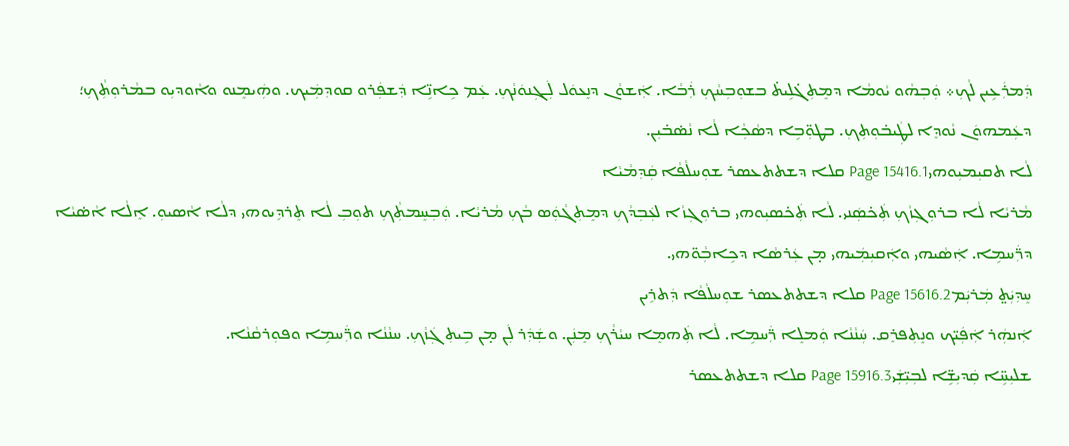ܕܲܡܪܲܥܹܝܢ ܠܵܟܼ܀ ܘܲܒܼܗܵܘ ܝܵܘܡܵܐ ܕܡܸܬܼܓ̇ܠܹܝܬ̇ ܒܫܘܼܒܼܚܵܟܼ ܪܲܒܵܐ. ܐܲܫܘܵܢ ܕܢܸܥܘܿܠ ܠܲܓܼܢܘܿܢܵܟܼ. ܥܲܡ ܟܹܐܢܹ̈ܐ ܕܲܫܦܲܪܘ ܩܘܕܼܡܲܝܟ. ܘܗܲܝܡܸܢܘ ܘܐܵܘܕܝܼܘ ܒܡܵܪܘܼܬܼܵܟܼ؛ ܕܥܲܡܗܘܿܢ ܢܵܘܕܸܐ ܠܛܲܝܒ̇ܘܼܬܼܟܼ. ܒܛܘܼ̈ܒܹܐ ܕܣܵܟܼܵܐ ܠܵܐ ܢܵܣ̇ܒ̇ܝܼܢ.
ܠܵܐ ܬܩܝܼܡܝܼܘܗܝPage 15416.1 ܩܠܐ ܕܫܬܬܥܣܪ ܫܘܼܚܠܵܦܵܐ ܩܲܕܼܡܵܝܵܐ
ܡܵܪܝܵܐ ܠܵܐ ܒܪܘܼܓܼܙܵܟܼ ܬܲܟ̇ܣܲܢܝ. ܠܵܐ ܬܲܟ̇ܣܝܼܘܗܝ ܒܪܘܼܓܼܙܵܐ ܠܥܲܒܼܕܵܟܼ ܕܡܸܬܼܓܵܘܲܣ ܒܵܟܼ ܡܵܪܝܵܐ. ܘܲܒܼܚܸܡܬܼܵܟܼ ܬܘܼܒܼ ܠܵܐ ܬܸܪܕܹܝܘܗܝ ܕܠܵܐ ܐܵܣܝܘܼ. ܐܸܠܵܐ ܐܵܣ̇ܝܵܐ ܕܪ̈ܲܚܡܹܐ. ܐܲܣܵܝܗܝ ܘܐܲܩܝܼܡܲܝܗܝ ܡ̣ܢ ܥܲܪܣܵܐ ܕܟܹܐܒܼܵܘ̈ܗܝ.
ܚܸܕܼܝܲܬ̤ ܡܲܪܝܲܡPage 15616.2 ܩܠܐ ܕܫܬܬܥܣܪ ܫܘܼܚܠܵܦܵܐ ܕܲܬܪܹܝܢ
ܐܲܢܗܲܪ ܐܲܦܲܝ̈ܟ ܘܢܸܬܼܦܪܸܩ. ܚܲܢܵܢܵܐ ܘܲܡܠܸܐ ܪ̈ܲܚܡܹܐ. ܠܵܐ ܬܲܗܡܸܐ ܚܝܵܪܵܟܼ ܡܸܢܲܢ. ܘܫܲܕܲܪ ܠܲܢ ܡ̣ܢ ܒܹܝܬܼ ܓܲܙܵܟܼ. ܚܢܵܢܵܐ ܘܪ̈ܲܚܡܹܐ ܘܦܘܼܪܩܵܢܵܐ.
ܫܠܝܼܚܹ̈ܐ ܩܲܕܝܼܫܹ̈ܐ ܠܒܼܝܼ̈ܫܲܝPage 15916.3 ܩܠܐ ܕܫܬܬܥܣܪ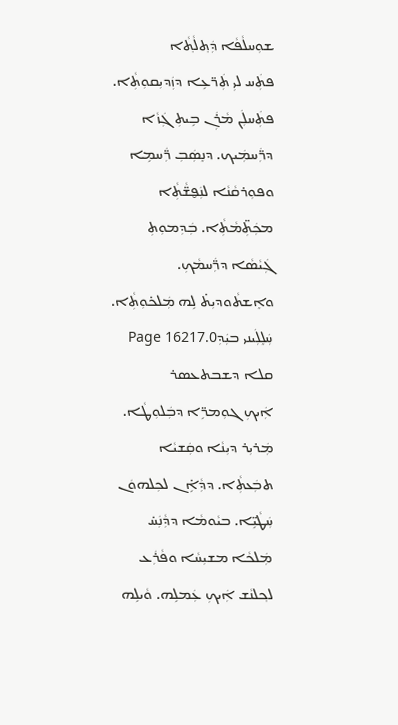ܫܘܼܚܠܵܦܵܐ ܕܲܬ݂ܠܵܬ݂ܵܐ
ܦܬܲܚ ܠܝܼ ܬܲܪ̈ܥܹܐ ܕܙܲܕܝܼܩܘܼܬܼܵܐ. ܦܬܲܚܠܲܢ ܡܵܪܲܢ ܒܹܝܬܼ ܓܲܙܵܐ ܕܪ̈ܲܚܡܲܝܟ. ܕܢܸܣܲܒܼ ܪ̈ܲܚܡܹܐ ܘܦܘܼܪܩܵܢܵܐ ܠܢܲܦ̮ܫ̈ܵܬܼܵܐ ܡܟܲܬܼ̈ܡܵܬܼܵܐ. ܒܲܕܼܡܘܼܬܼ ܓܲܝܵܣܵܐ ܕܪ̈ܲܚܡܵܟܼ. ܘܐܸܫܬܵܘܕܝܼܬ̇ ܠܹܗ ܡܲܠܟ̇ܘܼܬܼܵܐ.
ܚܲܠܸܠܲܝܢܝ ܒܝܲܕܼPage 16217.0 ܩܠܐ ܕܫܒܬܥܣܪ
ܐܲܝܟܼ ܓܘܼܡܪܹ̈ܐ ܕܒܲܠܘܼܛܵܐ. ܡܲܪܝܼܪ ܕܝܼܢܵܐ ܘܩܲܫܝܵܐ ܬܒܲܥܬܼܵܐ. ܕܕܼܵܐܹ̇ܢ ܠܟܼܠܗܘܿܢ ܚܲܛܵܝܹ̈ܐ. ܒܝܵܘܡܵܐ ܕܕܼܵܢܲܚ̇ ܡܲܠܟܵܐ ܡܫܝܼܚܵܐ ܘܦܵܪܲܥ ܠܟ݂ܠܢܵܫ ܐܲܝܟܼ ܥܲܡܠܹܗ. ܘܵܝܠܹܗ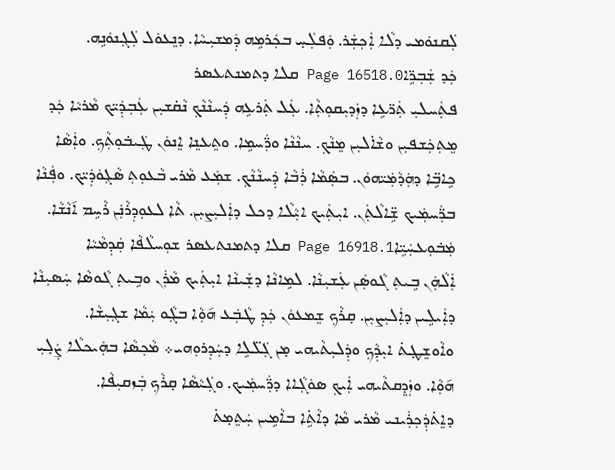ܠܲܩܢܘܿܡܝ ܕܠܵܐ ܐܲܟܼܫܲܪ. ܘܲܦܠܲܚ̣ ܒܟܲܪܡܹܗ ܕܲܡܫܝܼܚܵܐ. ܕܢܸܥܘܿܠ ܠܲܓܼܢܘܿܢܹܗ.
ܟܲܕ ܫܲܒܼܪܹ̈ܐPage 16518.0 ܩܠܐ ܕܬܡܢܬܥܣܪ
ܦܬܲܚܠܝܼ ܬܲܪ̈ܥܹܐ ܕܙܲܕܝܼܩܘܼܬܼܵܐ. ܥܲܠ ܬܲܪܥܹܗ ܕܲܚܢܵܢܵܟܼ ܢܵܩ̇ܫܝܼܢ ܥܲܒܼܕܲܝ̈ܟ ܡܵܪܝܵܐ ܟܲܕ ܡܸܬܼܟܲܫܦܝܼܢ ܘܫܵܐ̇ܠܝܼܢ ܡܸܢܵܟܼ. ܚܢܵܢܵܐ ܘܪ̈ܲܚܡܹܐ. ܘܬܸܥܢܸܐ ܐܸܢܘܿܢ ܛܲܝܒ̇ܘܼܬܼܵܟܼ. ܘܐܲܣܵܐ ܟܹܐܒܹ̈ܐ ܕܗܲܕܵܡܲܝ̈ܗܘܿܢ. ܒܣܲܡܵܐ ܪܲܒܵܐ ܕܲܚܢܵܢܵܟܼ. ܫܡܲܥ ܡܵܪܝ ܒܵܥܘܼܬܼ ܣܵܓܼܘܿܕܲܝ̈ܟ. ܘܦܲܢܵܐ ܒܪ̈ܲܚܡܲܝܟ ܫܹ̈ܐܠܵܬܲܢ. ܐܝܼܬܲܝܟ ܐܝܼܵܠܵܐ ܕܟܠ ܕܐܲܠܝܼܨܝܼܢ. ܬܵܐ ܠܥܘܼܕܼܪܵܢܲܢ ܪܵܚܹܡ ܐ݇ܢܵܫܵܐ.
ܡܲܒ̇ܘܼܥܚܲܝܹ̈ܐPage 16918.1 ܩܠܐ ܕܬܡܢܬܥܣܪ ܫܘܼܚܠܵܦܵܐ ܩܲܕܼܡܵܝܵܐ
ܐܲܠܵܗܼܿܢ ܒܹܝܬܼ ܓܵܘܣܲܢ ܥܲܫܝܼܢܵܐ. ܠܡܹܐܢܵܐ ܕܫܲܝܢܵܐ ܐܝܼܬܲܝܟ ܡܵܪܲܢ ܘܒܹܝܬܼ ܓܵܘܣܵܐ ܚܲܣܝܼܢܵܐ ܕܐܲܝܠܹܝܢ ܕܐܲܠܝܼܨܝܼܢ. ܩ̣ܪܵܟܼ ܫܸܡܥܘܿܢ ܟܲܕܼ ܛܵܒܲܥ ܗ݇ܘ݂ܵܐ ܒܓܼܵܘ ܝܲܡܵܐ ܫܓܼܝܼܫܵܐ. ܘܐܵܘܫܸܛ̣ܬ̇ ܐܝܼܕܼܵܟܼ ܘܕܲܠܝܼܬܵܝܗܝ ܡ̣ܢ ܓܲܠ̈ܠܹܐ ܕܚܲܕܼܪܘܼܗܝ܀ ܡܵܟܼܣܵܐ ܒܗܲܝܟܠܵܐ ܨܲܠ̣ܝܼ ܗ݇ܘ݂ܵܐ. ܘܙܲܕܸܩܬܵܝܗܝ ܐܲܝܟܼ ܣܘܿܓܼܵܐܐ ܕܪ̈ܲܚܡܲܝܟ. ܘܓܲܝܵܣܵܐ ܩ̣ܪܵܟܼ ܒܲܙܩܝܼܦܵܐ. ܕܐܸܬ̇ܕܲܟܼܪܲܝܢܝ ܡܵܪܝ ܡܵܐ ܕܐܵܬܹ̇ܐ ܒܐܵܡܹܝܢ ܚܲܬܸܡ̣ܬ̇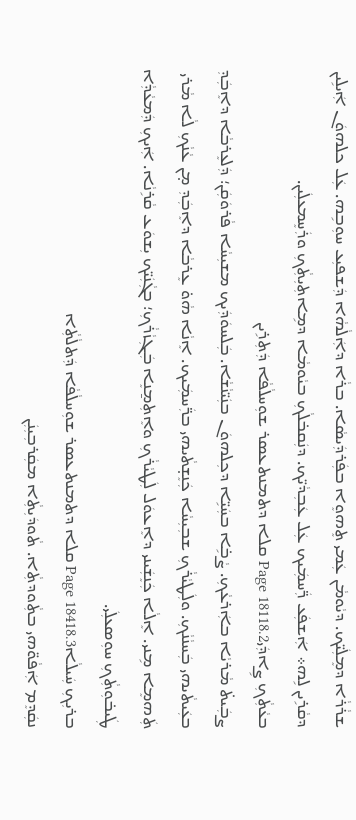ܫܪܵܪܵܐ ܕܡܸܠܲܝ̈ܟ. ܕܝܵܘܡܵܢ ܥܲܡܝ ܬܸܗܘܸܐ ܒܦܲܪܕܲܝܣܵܐ. ܒܪܵܐ ܕܐܲܠܵܗܵܐ ܕܲܫܦܝܼܥ ܚܘܼܒܹܗ. ܥܲܠ ܟܠܗܘܿܢ ܐܲܝܠܹܝܢ ܕܩܵܪܹܝܢ ܠܹܗ܀ ܐܲܫܦܲܥ ܪ̈ܲܚܡܲܝܟ ܥܲܠ ܥܲܒܼܕܵܝ̈ܟ. ܕܢܲܩܒ̇ܠܵܟܼ ܒܝܵܘܡܵܐ ܕܡܹܐܬܼܝܼܬܼܵܟܼ ܘܪܲܚܸܡܥܠܲܝܢ.
ܒܥܵܬܼܵܟܼ ܨܹܐܕܲܝPage 18118.2 ܩܠܐ ܕܬܡܢܬܥܣܪ ܫܘܼܚܠܵܦܵܐ ܕܲܬܼܪܹܝܢ
ܨܒܲܝܬ̇ ܡܵܪܝܵܐ ܒܐܲܪܥܵܟܼ. ܨܵܒܹ̇ܐ ܒܚܲܝܹ̈ܐ ܕܟܼܠܗܘܿܢ ܒܢܲܝ̈ܢܵܫܵܐ. ܒܲܠܚܘܿܕܲܝܟ ܡܫܝܼܚܵܐ ܦܵܪܘܿܩܲܢ؛ ܕܲܠܥܸܪܒܵܐ ܕܐܸܒܲܕܼ ܒܥܲܝܬܵܝܗܝ ܒܲܚܢܵܢܵܟܼ. ܘܠܲܛܝܵܪܵܟܼ ܫܒܼܝܼܚܵܐ ܟܲܢܸܫ̣ܬܵܝܗܝ ܒܪ̈ܲܚܡܲܝܟ. ܐܸܢܵܐ ܗܵܘ̇ ܥܸܪܒܵܐ ܕܐܸܒܲܕܼ ܡ̣ܢ ܥܵܢܵܟܼ ܠܵܐ ܡܵܪܝ ܬܲܗܡܸܐ ܡܹܢܝ. ܐܸܠܵܐ ܟܲܢܸܫܲܝܢܝ ܕܐܸܥܘܿܠ ܠܲܛܝܵܪܵܟܼ ܘܐܸܬܼܡ̱ܢܸܐ ܒܲܓܼܙܵܪܵܟܼ؛ ܒܓܼܵܢܲܝ̈ܟ ܝܼܫܘܿܥ ܩܵܪܹܢܵܐ. ܐܲܝܟܼ ܕܲܡܥܵܕܼܵܐ ܛܲܝܒ̇ܘܼܬܼܵܟܼ ܚܘܼܣܥܠܲܝ.
ܒܪܝܼܟܼ ܚܲܝܠܵܐPage 18418.3 ܩܠܐ ܕܬܡܢܬܥܣܪ ܫܘܼܚܠܵܦܵܐ ܕܲܬܠܵܬܼܵܐ
ܢܩܲܕܸܡ ܐܲܦܵܘ̈ܗܝ ܒܬܼܵܘܕܬܼܵܐ. ܬܵܘܕܿܝܼܬܼܵܐ ܡܩܲܪܒܼܝܼܢܲܢ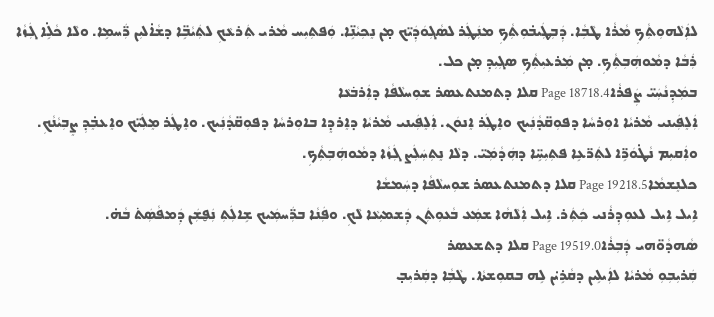ܠܐܲܠܵܗܘܼܬܼܵܟܼ ܡܵܪܵܐ ܛܵܒܼܵܐ. ܕܲܒܼܛܲܝܒ̇ܘܼܬܼܵܟܼ ܡܢܲܛܲܪ ܠܣܵܓܼܘܿܕܲܝ̈ܟ ܡ̣ܢ ܢܸܟܼܝܵܢܹ̈ܐ. ܘܲܦܬܼܝܼܚ ܡܵܪܝ ܬܲܪܥܵܟܼ ܠܬܲܝܵܒܹ̈ܐ ܕܫܵܐ̇ܠܝܼܢ ܪ̈ܲܚܡܹܐ. ܘܠܵܐ ܟܵܠܹ̇ܐ ܓܲܙܵܐ ܪܲܒܵܐ ܕܡܵܘܗܲܒܼܬܼܵܟܼ. ܡ̣ܢ ܡܲܪܥܝܼܬܼܵܟܼ ܣܓܼܝܼܕܼ ܡ̣ܢ ܟܠ.
ܒܡܲܕܼܢܵܚܲܝ̈ ܨܲܦܪܵܐPage 18718.4 ܩܠܐ ܕܬܡܢܬܥܣܪ ܫܘܼܚܠܵܦܵܐ ܕܐܲܪܒ݁ܥܵܐ
ܐܲܠܸܦܲܝܢܝ ܡܵܪܝܵܐ ܐܘܼܪܚܵܐ ܕܦܘܼܩ̈ܕܵܢܲܝܟ ܘܐܸܛܲܪ ܐܸܢܘܿܢ. ܐܲܠܸܦܲܝܢܝ ܡܵܪܝܵܐ ܕܐܸܪܕܸܐ ܒܐܘܼܪܚܵܐ ܕܦܘܼܩ̈ܕܵܢܲܝܟ. ܘܐܸܛܲܪ ܡܸܠܲܝ̈ܟ ܘܐܸܥܒܸ̇ܕܼ ܨܸܒܼܝܵܢܵܟܼ. ܘܐܲܩܝܼܡ ܢܵܛ̇ܘܿܪܹ̈ܐ ܠܬܲܪ̈ܥܹܐ ܦܬܼܝܼܚܹ̈ܐ ܕܗܲܕܵܡܲܝ̈. ܕܠܵܐ ܢܸܬܼܚܲܠܲܨ ܓܲܙܵܐ ܕܡܵܘܗܲܒܼܬܼܵܟܼ.
ܟܠܢܸܫܡܵܐPage 19218.5 ܩܠܐ ܕܬܡܢܬܥܣܪ ܫܘܼܚܠܵܦܵܐ ܕܚܲܡܫܵܐ
ܐܹܝܠ ܐܹܝܠ ܠܥܘܼܕܼܪܵܢܝ ܟܲܬܲܪ. ܐܹܝܠ ܐܲܠܵܗܵܐ ܫܡܲܥ ܒܵܥܘܼܬܲܢ ܕܲܫܡܝܼܥܵܐ ܠܵܟܼ. ܘܦܲܢܵܐ ܒܪ̈ܲܚܡܲܝܟ ܫܹܐܠܲܬܼ ܢܲܦ̮ܫܲܢ ܕܲܡܦܵܣܲܬ݁ ܒܵܗ̇.
ܣܵܗܕܵܘ̈ܗܝ ܕܲܒܼܪܵܐPage 19519.0 ܩܠܐ ܕܬܫܥܣܪ
ܩܲܪܝܼܒܼܘܼ ܡܵܪܝܵܐ ܠܐܲܝܠܹܝܢ ܕܩܵܪܹܝ̇ܢ ܠܹܗ ܒܩܘܼܫܬܵܐ. ܛܵܒܼܵܐ ܕܩܲܪܝܼܒ̣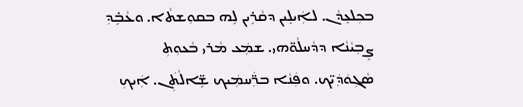ܒܟܼܠܥܸܕܵܢ. ܠܐܲܝܠܹܝܢ ܕܩܵܪܹܝܢ ܠܹܗ ܒܩܘܼܫܬܵܐ. ܘܥܵܒܹ̇ܕܼ ܨܸܒܼܝܵܢܵܐ ܕܕܵܚܠܵܘ̈ܗܝ. ܫܡܲܥ ܡܵܪܝ ܒܵܥܘܼܬܼ ܣܵܓܼܘܿܕܲܝ̈ܟ. ܘܦܲܢܵܐ ܒܪ̈ܲܚܡܲܝܟ ܫܹ̈ܐܠܵܬܲܢ. ܐܲܝܟܼ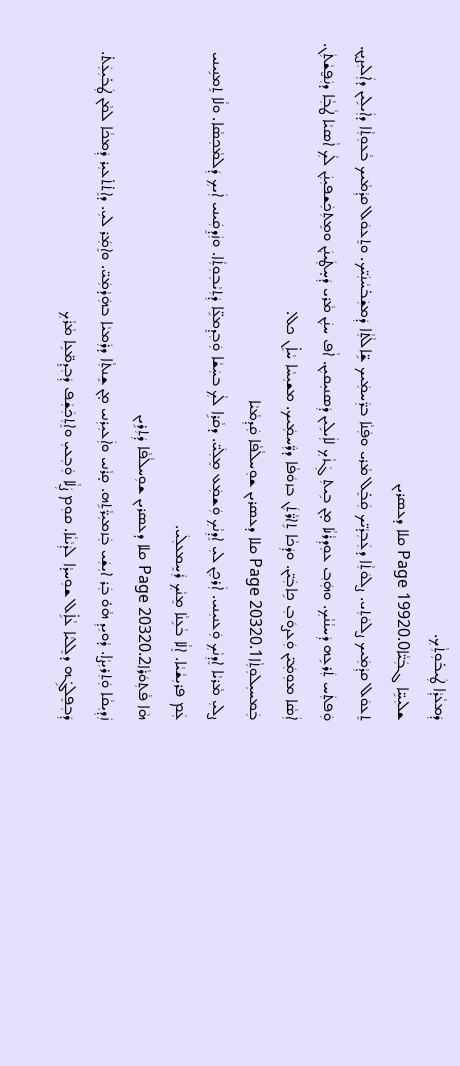ܕܲܡܥܵܕܼܵܐ ܛܲܝܒ̇ܘܼܬܼܵܟܼ.
ܫܠܝܼܚܹ̈ܐ ܓܒܲܝ̈ܵܐPage 19920.0 ܩܠܐ ܕܥܣܪܝܢ
ܬܸܥܘܿܠ ܩܕܼܵܡܲܝܟ ܨܠܘܿܬܼܝ. ܨܠܘܿܬܼܵܐ ܕܥܲܒܼܕܵܝ̈ܟ ܩܲܒܸ̇ܠ ܡܵܪܝ ܘܦܲܢܵܐ ܒܪ̈ܲܚܡܲܝܟ ܫܹ̈ܐܠܵܬܼܵܐ ܕܲܡܫܲܒ̇ܚܵܢܲܝ̈ܟ. ܘܬܸܥܘܿܠ ܩܕܼܵܡܵܝܟ ܒܵܥܘܼܬܼܵܐ ܕܐܲܝܠܹܝܢ ܕܐܲܠܝܼܨܝܼܢ. ܘܲܦܬܲܚ ܬܲܪܥܹܗ ܕܲܚܢܵܢܵܟܼ. ܘܗܲܒ݂ ܥܘܼܕܼܪܵܢܵܐ ܡ̣ܢ ܒܹܝܬܼ ܓܲܙܵܟܼ ܠܐܲܝܠܹܝܢ ܕܲܣܢܝܼܩܝܼܢ. ܐܵܦ ܚܢܲܢ ܡܵܪܝ ܕܲܚ̣ܛܲܝܢܲܢ ܘܡܸܬܼܟܲܫܦܝܼܢܲܢ ܠܵܟܼ ܐܵܣܝܵܐ ܛܵܒܼܵܐ ܕܢܲܦ̮ܫܵܬܲܢ. ܐܲܣܵܐ ܡܘܼܡܲܝ̈ܢ ܘܲܥܨܘܿܒܼ ܟܹܐܒܲܝ̈ܢ. ܘܕܲܟܵܐ ܬܹܐܪ̈ܵܬܲܢ ܒܙܘܿܦܵܐ ܕܪ̈ܲܚܡܲܝܟ. ܡܫܝܼܚܵܐ ܚܵܐܹ̇ܢ ܟܠ.
ܒܲܡܚܝܼܠܘܼܬܼܵܐPage 20320.1 ܩܠܐ ܕܥܣܪܝܢ ܫܘܼܚܠܵܦܵܐ ܩܲܕܼܡܵܝܵܐ
ܨܠܝܼ ܡܵܪܝܵܐ ܐܸܕܼܢܵܟܼ ܘܲܥܢܝܼܢܝ. ܐܲܪܟܸܢ ܠܝܼ ܐܸܕܼܢܵܟܼ ܘܲܫܡܲܥ ܡܸܠܲܝ̈. ܕܩܵܪܹܐ ܠܵܟܼ ܒܚܲܫܵܐ ܘܲܒܼܕܸܡܥܹ̈ܐ ܕܲܬܼܝܵܒܼܘܼܬܼܵܐ. ܘܙܲܕܸܩܲܝܢܝ ܐܲܝܟܼ ܕܲܠܡܵܟܼܣܵܐ. ܘܠܵܐ ܬܸܡܢܹܝܢܝ ܥܲܡ ܦܪܝܼܫܵܝܵܐ. ܐܸܠܵܐ ܒܵܥܹܢܵܐ ܡܸܢܵܟܼ ܪܲܚܸܡܥܠܲܝ.
ܗܵܐ ܦܵܬܼܘܿܪܵܐPage 20320.2 ܩܠܐ ܕܥܣܪܝܢ ܫܘܼܚܠܵܦܵܐ ܕܲܬܼܪܹܝܢ
ܙܲܕܼܝܼܩܵܐ ܘܲܬܼܪܝܼܨܵܐ. ܕܵܘܝܼܕܼ ܗܵܘ̇ ܒܲܪ ܐܝܼܫܲܝ ܒܲܙܡܝܼܪ̈ܵܬܹܗ. ܩ̣ܪܵܢܝ ܘܐܲܥܝܼܪܼܢܝ ܡ̣ܢ ܫܸܢܬܼܵܐ ܕܪܲܡܝܵܐ ܒܗܲܕܵܡܲܝ̈. ܘܐܸܡܲܪ ܠܝܼ. ܕܐܸܬ̇ܬ̇ܥܝܼܪ ܕܲܡܟܵܐ ܠܡܵܢ ܛܲܒ̇ܝܼܥܲܬ̇. ܕܲܒܼܦܸܠܓܹ̇ܗ ܕܠܸܠܝܵܐ ܥܵܐܹ̇ܠ ܫܘܼܚܕܵܐ ܠܕܲܝܵܢܵܐ. ܩܘܼܡ ܨܲܠܵܐ ܘܲܒܼܥܝܼ ܘܐܸܬܼܟܲܫܲܦ ܕܲܒܼܕܸܡ̈ܥܹܐ ܡܵܪܵܟܼ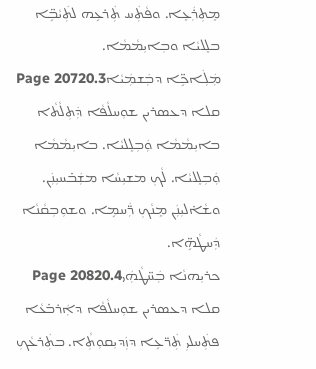ܡܸܬܼܪܲܥܸܐ. ܘܦܵܬܲܚ ܬܲܪܥܹܗ ܠܬܲܝܵܒܹ̈ܐ ܒܠܸܠܝܵܐ ܘܒܼܐܝܼܡܵܡܵܐ.
ܡܲܠܲܐܟܹ̈ܐ ܕܒܲܫܡܲܝܵܐPage 20720.3 ܩܠܐ ܕܥܣܪܝܢ ܫܘܼܚܠܵܦܵܐ ܕܲܬܼܠܵܬܵܐ
ܒܐܝܼܡܵܡܵܐ ܘܲܒܼܠܸܠܝܵܐ. ܒܐܝܼܡܵܡܵܐ ܘܲܒܼܠܸܠܝܵܐ. ܠܵܟܼ ܡܫܝܼܚܵܐ ܡܫܲܒ̇ܚܝܼܢܲܢ. ܘܫܵܐ̇ܠܝܼܢܲܢ ܡܸܢܵܟܼ ܪ̈ܲܚܡܹܐ. ܘܫܘܼܒܼܩܵܢܵܐ ܕܲܚܛܵܗܹ̈ܐ.
ܟܪܝܼܗܢܵܐ ܒܲܚ̈ܛܵܗܲܝPage 20820.4 ܩܠܐ ܕܥܣܪܝܢ ܫܘܼܚܠܵܦܵܐ ܕܐܲܪܒ̇ܥܵܐ
ܦܬܲܚܠܝܼ ܬܲܪ̈ܥܹܐ ܕܙܲܕܝܼܩܘܼܬܼܵܐ. ܒܬܲܪܥܵܟܼ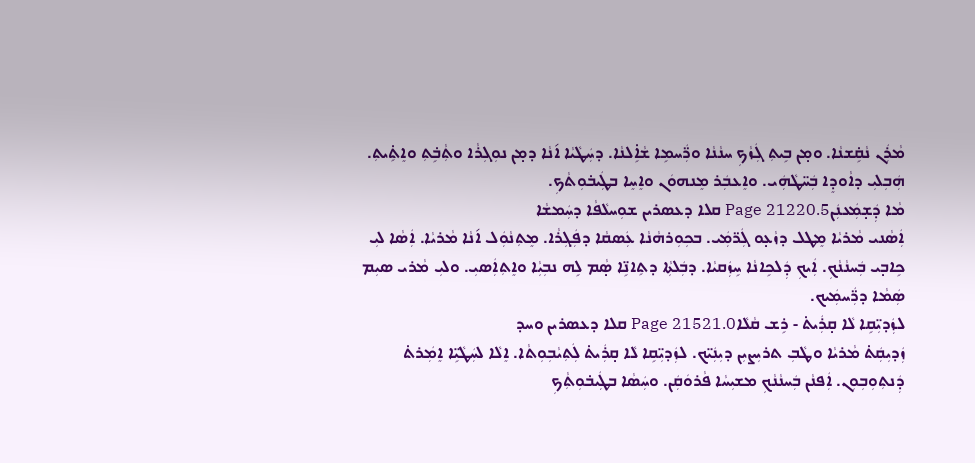ܡܵܪܲܢ ܢܵܩܹ̇ܫܢܵܐ. ܘܡ̣ܢ ܒܹܝܬܼ ܓܲܙܵܟܼ ܚܢܵܢܵܐ ܘܪ̈ܲܚܡܹܐ ܫܵܐܹ̇ܠܢܵܐ. ܕܚܲܛܵܝܵܐ ܐ݇ܢܵܐ ܕܡ̣ܢ ܢܘܼܓܼܪܵܐ ܘܬܼܵܒܹ̇ܬܼ ܘܐܸܬܹ̇ܝܬܼ. ܗܲܒܼܠܝܼ ܕܐܵܘܕܸܐ ܒܲܚ̈ܛܵܗܲܝ. ܘܐܸܥܒܲܪ ܡܸܢܗܘܿܢ ܘܐܸܚܸܐ ܒܛܲܝܒ̇ܘܼܬܵܟܼ.
ܡܵܐ ܕܲܫ̣ܡܲܥܢܲܢPage 21220.5 ܩܠܐ ܕܥܣܪܝܢ ܫܘܼܚܠܵܦܵܐ ܕܚܲܡܫܵܐ
ܐܲܣܵܢܝ ܡܵܪܝܵܐ ܡܸܛܠ ܕܙܵܥ̣ܘ ܓܲܪ̈ܡܲܝ. ܒܟܼܘܼܪܗܵܢܵܐ ܥܲܣܩܵܐ ܕܦܲܓܼܪܵܐ. ܡܸܬܼܢܵܘܲܠ ܐ݇ܢܵܐ ܡܵܪܝܵܐ. ܐܲܣܵܐ ܠܝܼ ܟܹܐܒ̣ܝ ܒܲܚܢܵܢܵܟܼ. ܐܲܝܟܼ ܕܲܠܟܹܐܢܵܐ ܚܹܙܲܩܝܵܐ. ܕܒܲܠܬܼܵܐ ܕܬܹܐܢܹ̈ܐ ܣ̣ܵܡ ܠܹܗ ܢܒܼܝܼܵܐ ܘܐܸܬܼܐܲܣܝܼ. ܘܠܝܼ ܡܵܪܝ ܣܝܼܡ ܣܲܡܵܐ ܕܪ̈ܲܚܡܲܝܟ.
ܠܙܲܕܝܼ̈ܩܹܐ ܠܵܐ ܩ̣ܪܲܝܬ̇ ‐ ܪܹܫ ܩܵܠܵܐPage 21521.0 ܩܠܐ ܕܥܣܪܝܢ ܘܚܕ
ܙܲܕܝܼܩܲܬ̇ ܡܵܪܝܵܐ ܘܛܵܒܼ ܬܪܝܼܨܝܼܢ ܕܝܼܢܲܝ̈ܟ. ܠܙܲܕܝܼ̈ܩܹܐ ܠܵܐ ܩ̣ܪܲܝܬ̇ ܠܲܬܼܝܵܒܼܘܼܬܵܐ. ܐܸܠܵܐ ܠܚܲܛܵܝܹ̈ܐ ܐܸܡܲܪܬ̇ ܕܲܢܬܼܘܼܒܼܘܼܢ. ܐܲܦܢܵܢ ܒܲܚܢܵܢܵܟܼ ܡܫܝܼܚܵܐ ܦܵܪܘܿܩܲܢ. ܘܚܲܣܵܐ ܒܛܲܝܒ̇ܘܼܬܼܵܟܼ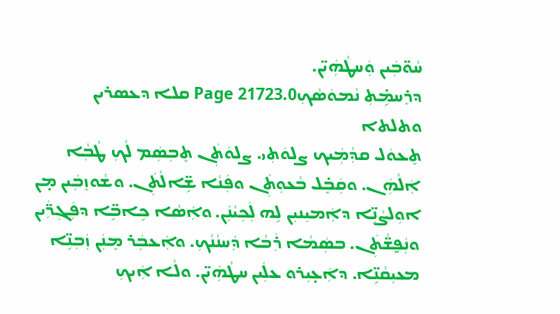ܚܵܘ̈ܒܲܝܢ ܘܲܚܛܵܗܲܝ̈ܢ.
ܕܪܸܚܡܹ̇ܬܼ ܢܵܡܘܿܣܵܟܼPage 21723.0 ܩܠܐ ܕܥܣܪܝܢ ܘܬܠܬܐ
ܬܸܥܘܿܠ ܩܕܼܵܡܲܝܟ ܨܠܘܿܬܼܝ. ܨܠܘܿܬܲܢ ܬܸܒܼܣܲܡ ܠܵܟܼ ܛܵܒܼܵܐ ܐܲܠܵܗܲܢ. ܘܩܲܒܸ̇ܠ ܒܵܥܘܼܬܲܢ ܘܦܲܢܵܐ ܫܹ̈ܐܠܵܬܲܢ. ܘܫܵܘܙܸܒܲܝܢ ܡ̣ܢ ܐܘܼܠܨܵܢܹ̈ܐ ܕܐܲܡܝܼܢܝܼܢ ܠܹܗ ܠܲܟܼܝܵܢܲܢ. ܘܐܲܣܵܐ ܟܹܐܒܹ̈ܐ ܕܦܲܓܼܪ̈ܲܝܢ ܘܢܲܦ̮ܫ̈ܵܬܲܢ. ܒܣܲܡܵܐ ܪܲܒܵܐ ܕܲܚܢܵܢܵܟܼ. ܘܐܲܥܒܲܪ ܡܸܢܲܢ ܙܲܒܼܢܹ̈ܐ ܡܥܝܼܩܵܢܹ̈ܐ. ܕܐܲܥ̣ܝܼܪܘ ܥܠܲܝܢ ܚܛܵܗܲܝ̈ܢ. ܘܠܵܐ ܐܲܝܟܼ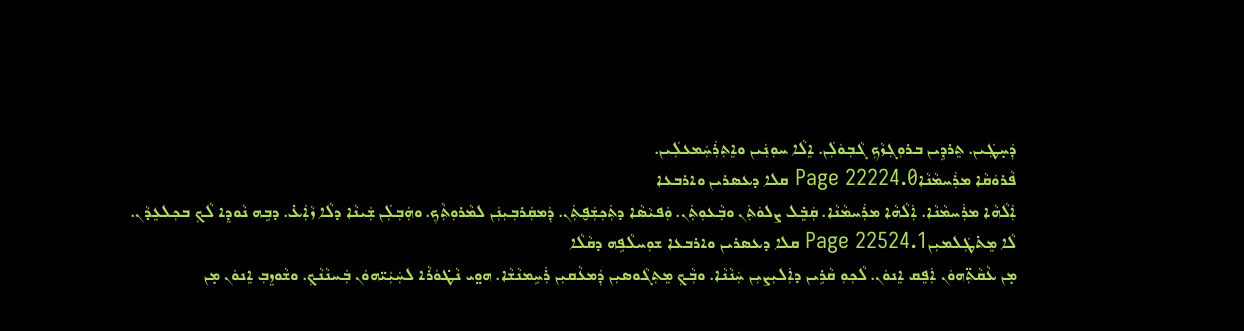ܕܲܚ̣ܛܲܝܢ. ܬܸܪܕܹܝܢ ܒܪܘܼܓܼܙܵܟܼ ܓܵܒܼܘܿܠܲܢ. ܐܸܠܵܐ ܚܘܼܢܲܝܢ ܘܐܸܬܼܪܲܚܲܡܥܠܲܝܢ.
ܦܵܪܘܿܩܵܐ ܡܪܲܚܡܵܢܵܐPage 22224.0 ܩܠܐ ܕܥܣܪܝܢ ܘܐܪܒܥܐ
ܐܲܠܵܗܵܐ ܡܪܲܚܡܵܢܵܐ. ܐܲܠܵܗܵܐ ܡܪܲܚܡܵܢܵܐ. ܩܲܒܸ̇ܠ ܨܠܘܿܬܲܢ ܘܒܼܵܥܘܼܬܲܢ. ܘܲܦܝܵܣܵܐ ܕܬܲܟܼܫܲܦ̮ܬܲܢ. ܕܲܡܩܲܪܒܼܝܼܢܲܢ ܠܡܵܪܘܼܬܼܵܟܼ. ܘܗܲܒܼܠܲܢ ܫܲܝܢܵܐ ܕܠܵܐ ܙܵܐܲܥ̇. ܕܒܹܗ ܢܵܘܕܸܐ ܠܵܟܼ ܒܟܼܠܥܸܕܵܢ.
ܠܵܐ ܡܸܬ̇ܛܲܠܡܝܼܢPage 22524.1 ܩܠܐ ܕܥܣܪܝܢ ܘܐܪܒܥܐ ܫܘܼܚܠܵܦܹܗ ܕܩܵܠܵܐ
ܡ̣ܢ ܥܵܩܵܬܼ̈ܗܘܿܢ ܐܲܦܸܩ ܐܸܢܘܿܢ. ܠܵܟܼܘܼ ܩܵܪܹܝܢ ܕܐܲܠܝܼܨܝܼܢ ܚܲܢܵܢܵܐ. ܘܒܼܵܟܼ ܡܸܬܼܓܵܘܣܝܼܢ ܕܲܡܥܵܩܝܼܢ ܪܲܚܹܡܢܵܫܵܐ. ܗܘ̤ܝ ܢܵܛ̇ܘܿܪܵܐ ܠܚܲܝܲܝ̈ܗܘܿܢ ܒܲܚܢܵܢܵܟܼ. ܘܫܵܘܙܸܒܼ ܐܸܢܘܿܢ ܡ̣ܢ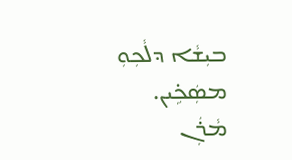ܒܝܼܫܵܐ ܕܠܵܟܼܘܼ ܡܣܲܟܹ̇ܝܢ.
ܡܵܪܲܢ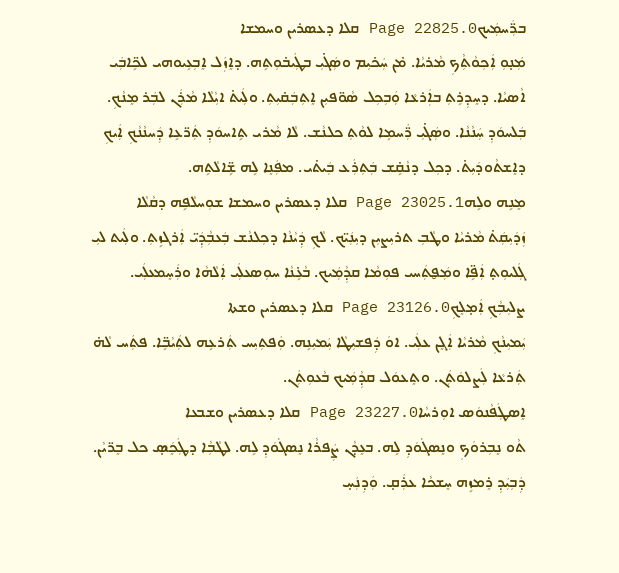ܒܪ̈ܲܚܡܲܝܟPage 22825.0 ܩܠܐ ܕܥܣܪܝܢ ܘܚܡܫܐ
ܡܲܢ̣ܘܼ ܐܲܟܼܘܵܬܼܵܟܼ ܡܵܪܝܵܐ. ܡ̇ܢ ܚܲܟ̇ܝܼܡ ܘܣܲܓ̇ܝܼ ܒܛܲܝܒ̇ܘܼܬܹܗ. ܕܐܸܙܲܠ ܐܸܒܼܥܹܝܘܗܝ ܠܟܹ̈ܐܒܲܝ ܐܵܣܝܵܐ. ܕܚܸܕܼܪܹܬܼ ܒܐܲܪܥܵܐ ܘܲܒܼܟܼܠ ܣܵܘ̈ܦܝܼܢ ܐܸܬܼܒܲܩ̇ܝܼܬܼ. ܘܠܲܝܬ̇ ܐܝܼܵܠܵܐ ܡܵܪܲܢ ܠܒܲܪ ܡܸܢܵܟܼ. ܒܲܠܚܘܿܕܼ ܚܲܢܵܢܵܐ. ܘܣܲܓ̇ܝܼ ܪ̈ܲܚܡܹܐ ܠܘܵܬܼ ܟܠܢܵܫ. ܠܵܐ ܡܵܪܝ ܬܹܐܚܘܿܕܼ ܬܲܪ̈ܥܹܐ ܕܲܚܢܵܢܵܟܼ ܐܲܝܟܼ ܕܐܸܫܬܵܘܕܿܝܼܬ̇. ܕܟܼܠ ܕܢܵܩܹ̇ܫ ܒܲܬܼܪܲܥ ܒܲܝܬ̇ܝ. ܡܦܲܢܸܐ ܠܹܗ ܫܹ̈ܐܠܵܬܹܗ.
ܡܸܢܹܗ ܘܠܹܗPage 23025.1 ܩܠܐ ܕܥܣܪܝܢ ܘܚܡܫܐ ܫܘܼܚܠܵܦܹܗ ܕܩܵܠܵܐ
ܙܲܕܿܝܼܩܲܬ̇ ܡܵܪܝܵܐ ܘܛܵܒܼ ܬܪܝܼܨܝܼܢ ܕܝܼܢܲܝ̈ܟ. ܠܵܟܼ ܕܲܝܵܢܵܐ ܕܟܼܠܢܵܫ ܒܲܥܒܼܵܕܲܝ̈ ܐܲܪܓܙܹܬܼ. ܘܠܲܝܬ ܠܝܼ ܓܲܠܝܘܼܬ̣ ܐܲܦܹ̈ܐ ܘܡܲܦ̮ܬܲܚܝ ܦܘܼܡܵܐ ܩܕܼܵܡܲܝܟ. ܒܵܥܹ̇ܢܵܐ ܚܘܼܣܥܠܲܝ ܐܲܠܵܗܵܐ ܘܪܲܚܸܡܥܠܲܝ.
ܨܠܝܼܒܼܵܟܼ ܐܲܡ̣ܠܸܟܼPage 23126.0 ܩܠܐ ܕܥܣܪܝܢ ܘܫܬܐ
ܝܲܡܝܼܢܵܟܼ ܡܵܪܝܵܐ ܐܲܓܸܢ ܥܠܲܝ. ܐܘܿ ܕܲܦܫܝܼܛܵܐ ܝܲܡܝܼܢܹܗ. ܘܲܦܬܼܝܼܚ ܬܲܪܥܹܗ ܠܬܲܝܵܒܹ̈ܐ. ܦܬܲܚ ܠܵܗ̇ ܬܲܪܥܵܐ ܠܲܨܠܘܿܬܲܢ. ܘܬܸܥܘܿܠ ܩܕܼܵܡܲܝܟ ܒܵܥܘܼܬܲܢ.
ܐܸܣܛܲܦܵܢܘܿܣ ܐܘܼܪܚܵܐPage 23227.0 ܩܠܐ ܕܥܣܪܝܢ ܘܫܒܥܐ
ܬܵܘ ܢܸܒܼܪܘܿܟܼ ܘܢܸܣܓ݁ܘܿܕܼ ܠܹܗ. ܒܥܸܕܵܢ ܨܲܦܪܵܐ ܢܸܣܓ݁ܘܿܕܼ ܠܹܗ. ܠܛܵܒܼܵܐ ܕܛܲܟܸܿܣ̣ ܟܠ ܒܸܪ̈ܝܵܢ. ܕܲܒܼܝܲܕܼ ܪܸܡܙܹܗ ܚܸܫܟܵܐ ܥܪܲܩ̣. ܘܲܕܼܢܲܚ̣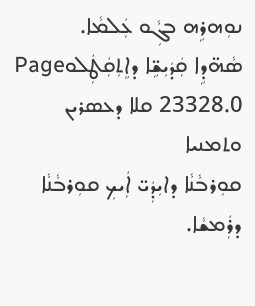ܢܘܼܗܪܹܗ ܒܓܼܵܘ ܥܲܠܡܵܐ.
ܣܵܗ̈ܕܹܐ ܩܲܕܿܝܼܫܹ̈ܐ ܕܐܸܬܼܩܲܛܲܠܘPage 23328.0 ܩܠܐ ܕܥܣܪܝܢ ܘܬܡܢܝܐ
ܩܘܼܪܒܵܢܵܐ ܕܐܝܼܕܲܝ̈ ܐܲܝܟܼ ܩܘܼܪܒܵܢܵܐ ܕܪܲܡܫܵܐ.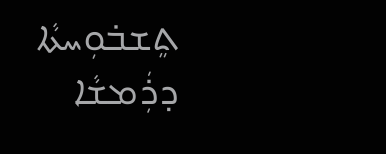ܬܸܫܒ̇ܘܼܚܬܵܐ ܕܪܲܡܫܵܐ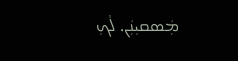ܡܲܣܩܝܼܢܲܢ. ܠܵܟܼ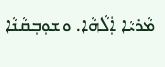ܡܵܪܝܵܐ ܐܲܠܵܗܵܐ. ܘܫܘܼܒܼܩܵܢܵܐ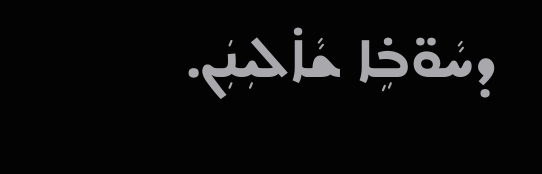ܕܚܵܘ̈ܒܹ̇ܐ ܫܵܐ̇ܠܝܼܢܲܢ.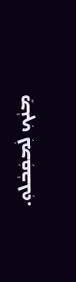ܡܸܢܵܟܼ ܠܲܡܩܲܒܵܠܘܼ.